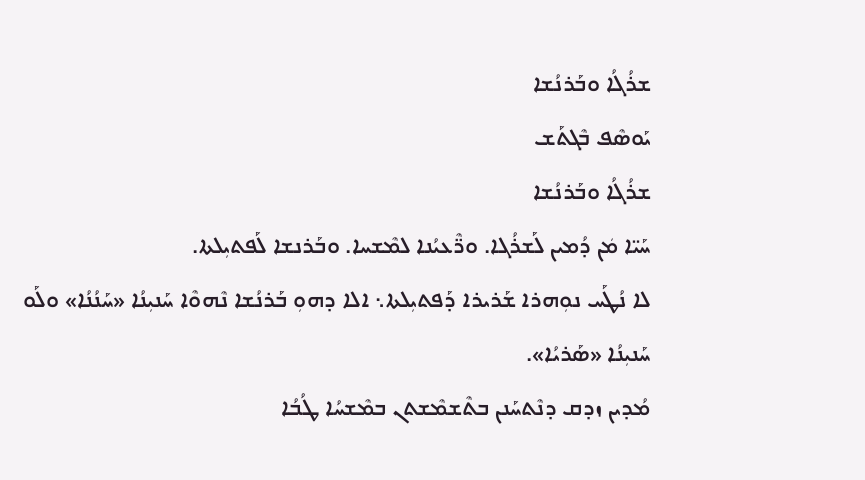ܫܪܳܓܳܐ ܘܒܰܪܢܳܫܐ
ܝܰܘܣܶܦ ܒܶܓܬܰܫ
ܫܪܳܓܳܐ ܘܒܰܪܢܳܫܐ
ܚܰܝ̈ܐ ܡܿܢ ܕܳܡܝܢ ܠܰܫܪܳܓܐ. ܘܪ̈ܶܥܝܳܢܐ ܠܡܶܫܚܐ. ܘܒܰܪܢܫܐ ܠܰܦܬܝܼܠܬܐ.
ܠܐ ܢܳܛܰܚ ܢܘܼܗܪܐ ܫܰܪܝܪܐ ܕܰܦܬܝܼܠܬܐ܆ ܐܠܐ ܕܗܘܼ ܒܰܪܢܳܫܐ ܢܶܗܘܶܐ ܚܰܢܝܼܢܳܐ «ܚܰܢܳܢܳܐ» ܘܠܰܘ ܚܰܢܝܼܢܳܐ «ܣܰܪܝܳܐ».
ܡܳܕܝܢ ܙܕܩ ܕܢܶܬܚܰܢܢ ܒܬܶܫܡܶܫܬܢ ܒܡܶܫܚܳܐ ܛܳܒܳܐ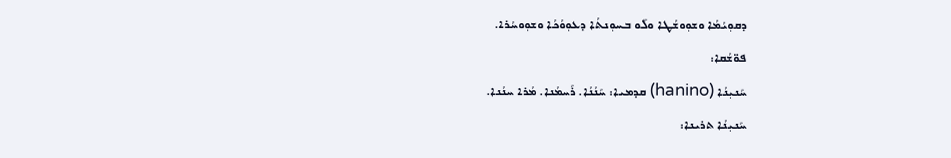ܕܩܘܼܝܳܡܳܐ ܘܫܘܼܘܫܳܛܐ ܘܠܰܘ ܒܚܘܼܢܬܳܐ ܕܥܘܼܘܳܟܳܐ ܘܫܘܼܘܚܳܪܐ.
ܦܘ̈ܫܳܩܐ:
ܚܰܢܝܼܢܳܐ (hanino) ܩܕܡܝܐ: ܚܰܢܳܢܳܐ. ܪܰܚܡܳܢܐ. ܡܳܪܐ ܚܢܳܢܐ.
ܚܰܢܝܼܢܳܐ ܬܪܝܢܐ: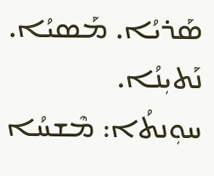ܣܰܪܝܳܐ. ܡܰܣܝܳܐ. ܢܰܬܝܼܢܳܐ.
ܚܘܼܢܬܳܐ: ܡܶܫܚܳܐ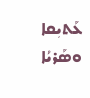ܥܰܬܝܼܩܐ ܘܣܰܪܝܳܐ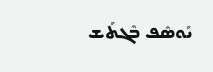ܝܰܘܣܶܦ ܒܶܓܬܰܫ